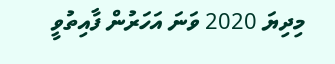މިދިޔަ 2020 ވަނަ އަހަރުން ފާއިތުވީ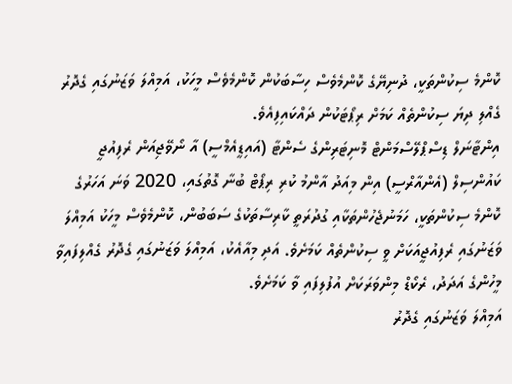ކޮންމެ ސިކުންތަކީ، ދުނިޔޭގެ ކޮންމެވެސް ހިސާބަކުން ކޮންމެވެސް މީހަކު، އަމިއްލަ ވަޒަނުގައި ގެދޮރު ގެއްލި ދިޔަ ސިކުންތެއް ކަމަށް ރިޕޯޓަކުން ދައްކައިފިއެވެ.
އިންޓާނަލް ޑިސްޕްލޭސްމަންޓް މޮނިޓަރިންގެ ސެންޓާ (އައިޑީއެމްސީ) އާ ނޯވޭޖިއަން ރެފިއުޖީ ކައުންސިލް (އެންއާރްސީ) އިން މިއަދު އާންމު ކުރި ރިޕޯޓް ބުނާ ގޮތުގައި، 2020 ވަނަ އަހަރުގެ ކޮންމެ ސިކުންތަކީ، ހަމަނުޖެހުންތަކާއި ގުދުރަތީ ކާރިސާތަކުގެ ސަބަބުން، ކޮންމެވެސް މީހަކު އަމިއްލަ ވަޒަނުގައި ރެފިއުޖީއަކަށް ވީ ސިކުންތެއް ކަމަށެވެ. އަދި މިއާއެކު، އަމިއްލަ ވަޒަނުގައި ގެދޮރު ގެއްލިފައިވާ މީހުންގެ އަދަދު، ރެކޯޑް މިންވަރަކަށް އުފުލިފައި ވާ ކަމަށެވެ.
އަމިއްލަ ވަޒަނުގައި ގެދޮރު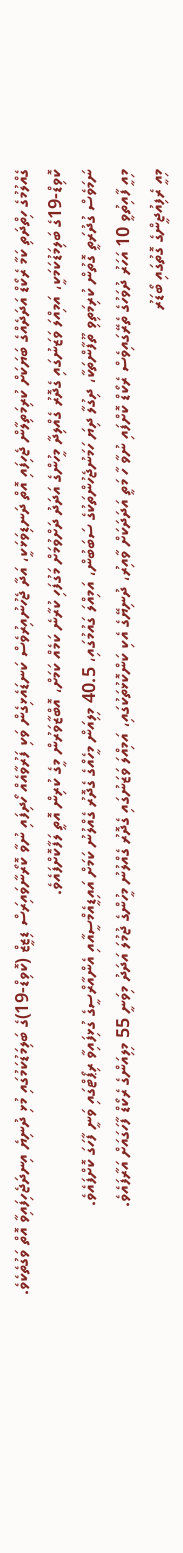ގެއްލުމުގެ ހިތްދަތި ކަމާ ރެކޯޑް އަދަދެއްގެ ބަޔަކަށް ކުރިމަތިލާން ޖެހިފައި އޮތް ދަނޑިވަޅަކީ، އަދާ ޖެހުނުއިރުވެސް ކަނޑައެޅިގެން ވަކި ފަރުވާއެއް ހޯދިފައި ނުވާ ކޮރޯނާވައިރަސް ޑިޒީޒް (ކޮވިޑް-19)ގެ ބަލިމަޑުކަމުގައި މުޅި ދުނިޔެ އިނދަޖެހިފައިވާ އޮތް ވަގުތެކެވެ.
ކޮވިޑް-19ގެ ބަލިމަޑުކަމަކީ، އަމިއްލަ ވަޒަނުގައި ގެދޮރު ގެއްލިދާ މީހުންގެ އަދަދު ދަށްވުމަށް މަގުފަހި ކުރާނެ ކަމެއް ކަމަށް، އޮބްޒާވަރުން މީގެ ކުރިން އޮތީ ލަފާކޮށްފައެވެ.
ނަމަވެސް ގުދުރަތީ ގޮތުން ކުރިމަތިވި ތޫފާންތަކާ، ދިގުލާ ދިޔަ ހަމަނުޖެހުންތަކުގެ ސަބަބުން، އަމިއްލަ ގައުމުގައި، 40.5 މިލިއަން މީހެއްގެ ގެދޮރު ގެއްލުނު ކަމަށް އައިޑީއެމްސީއާއި އެންއާރްސީގެ ގުޅިފައިވާ ރިޕޯޓްގައި ވަނީ ފާހަގަ ކޮށްފައެވެ.
މިއީ ފާއިތުވީ 10 އަހަރު ދުވަހުގެ ތެރޭގައިވެސް ރެކޯޑް ކޮށްފައި ނުވާ ހާ މަތީ އަދަދަކަށް ވާއިރު، ދުނިޔޭގެ އެކި ކަންކޮޅުތަކުގައި، އަމިއްލަ ވަޒަނުގައި ގެދޮރު ގެއްލުނު މީހުންގެ ޖުމުލަ އަދަދު މިވަނީ 55 މިލިއަންގެ ރެކޯޑް ފާހަގައަށް އަރާފައެވެ.
މިއީ ރެފިއުޖީންގެ ގޮތުގައި ބޯޑަރު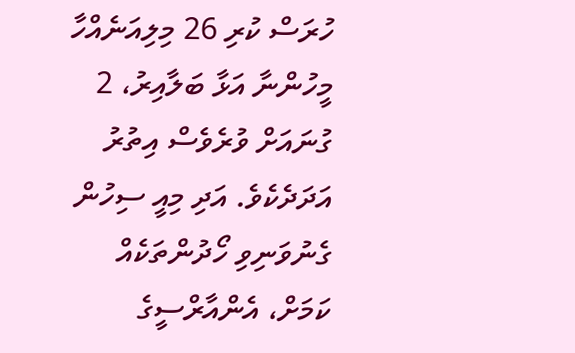ހުރަސް ކުރި 26 މިލިއަނެއްހާ މީހުންނާ އަޅާ ބަލާއިރު، 2 ގުނައަށް ވުރެވެސް އިތުރު އަދަދެކެވެ. އަދި މިއީ ސިހުން ގެނުވަނިވި ހޯދުންތަކެއް ކަމަށް، އެންއާރްސީގެ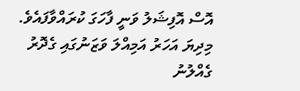އޮސް އޮފިޝަލު ވަނީ ފާހަގަ ކުރައްވާފައެވެ.
މިދިޔަ އަހަރު އަމިއްލަ ވަޒަނުގައި ގެދޮރު ގެއްލުނު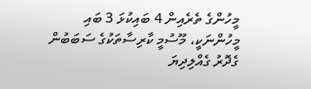މީހުންގެ ތެރެއިން 4 ބައިކުޅަ 3 ބައި މީހުންނަކީ، މޫސުމީ ކާރިސާތަކުގެ ސަބަބުން ގެދޮރު ގެއްލިދިޔަ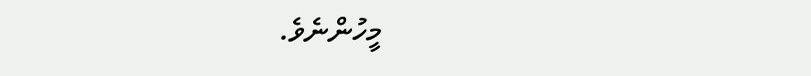މީހުންނެވެ.